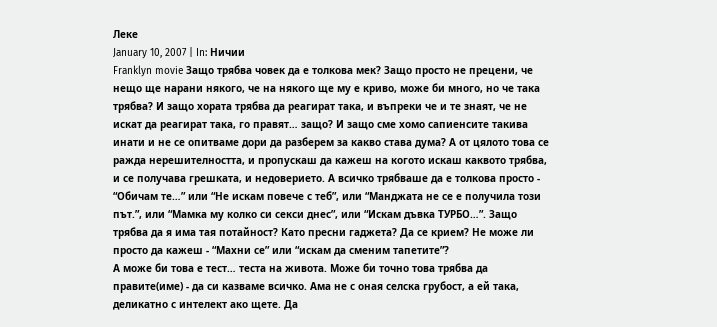Леке
January 10, 2007 | In: Ничии
Franklyn movie Защо трябва човек да е толкова мек? Защо просто не прецени, че нещо ще нарани някого, че на някого ще му е криво, може би много, но че така трябва? И защо хората трябва да реагират така, и въпреки че и те знаят, че не искат да реагират така, го правят… защо? И защо сме хомо сапиенсите такива инати и не се опитваме дори да разберем за какво става дума? А от цялото това се ражда нерешителността, и пропускаш да кажеш на когото искаш каквото трябва, и се получава грешката, и недоверието. А всичко трябваше да е толкова просто - “Обичам те…” или “Не искам повече с теб”, или “Манджата не се е получила този път.”, или “Мамка му колко си секси днес”, или “Искам дъвка ТУРБО…”. Защо трябва да я има тая потайност? Като пресни гаджета? Да се крием? Не може ли просто да кажеш - “Махни се” или “искам да сменим тапетите”?
А може би това е тест… теста на живота. Може би точно това трябва да правите(име) - да си казваме всичко. Ама не с оная селска грубост, а ей така, деликатно с интелект ако щете. Да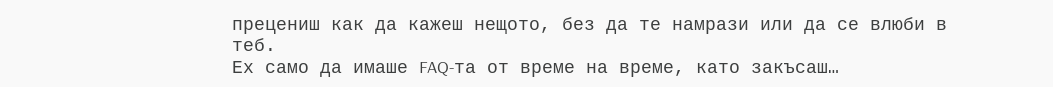прецениш как да кажеш нещото, без да те намрази или да се влюби в теб.
Ех само да имаше FAQ-та от време на време, като закъсаш…